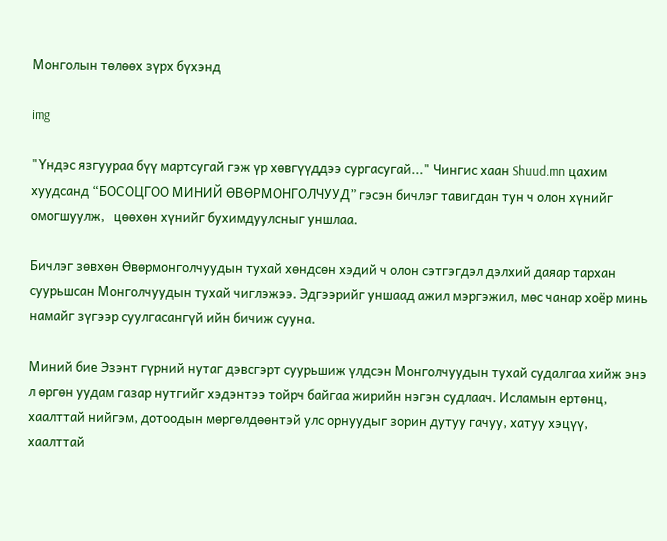Монголын төлөөх зүрх бүхэнд

img

"Үндэс язгуураа бүү мартсугай гэж үр хөвгүүддээ сургасугай..." Чингис хаан Shuud.mn цахим хуудсанд “БОСОЦГОО МИНИЙ ӨВӨРМОНГОЛЧУУД” гэсэн бичлэг тавигдан тун ч олон хүнийг омогшуулж,   цөөхөн хүнийг бухимдуулсныг уншлаа.

Бичлэг зөвхөн Өвөрмонголчуудын тухай хөндсөн хэдий ч олон сэтгэгдэл дэлхий даяар тархан суурьшсан Монголчуудын тухай чиглэжээ. Эдгээрийг уншаад ажил мэргэжил, мөс чанар хоёр минь намайг зүгээр суулгасангүй ийн бичиж сууна.

Миний бие Эзэнт гүрний нутаг дэвсгэрт суурьшиж үлдсэн Монголчуудын тухай судалгаа хийж энэ л өргөн уудам газар нутгийг хэдэнтээ тойрч байгаа жирийн нэгэн судлаач. Исламын ертөнц, хаалттай нийгэм, дотоодын мөргөлдөөнтэй улс орнуудыг зорин дутуу гачуу, хатуу хэцүү, хаалттай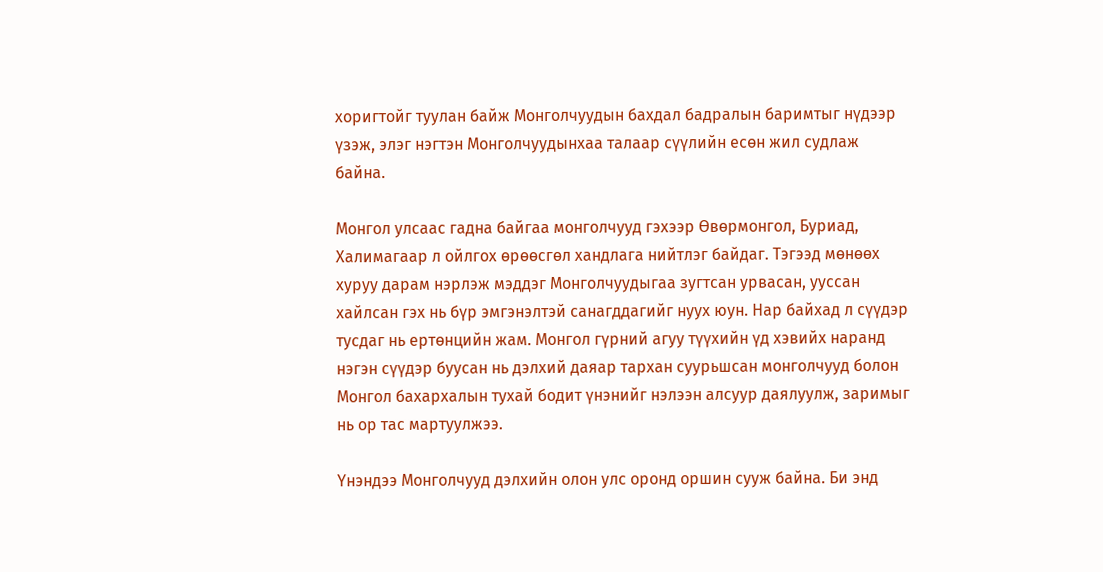хоригтойг туулан байж Монголчуудын бахдал бадралын баримтыг нүдээр үзэж, элэг нэгтэн Монголчуудынхаа талаар сүүлийн есөн жил судлаж байна.

Монгол улсаас гадна байгаа монголчууд гэхээр Өвөрмонгол, Буриад,  Халимагаар л ойлгох өрөөсгөл хандлага нийтлэг байдаг. Тэгээд мөнөөх хуруу дарам нэрлэж мэддэг Монголчуудыгаа зугтсан урвасан, ууссан хайлсан гэх нь бүр эмгэнэлтэй санагддагийг нуух юун. Нар байхад л сүүдэр тусдаг нь ертөнцийн жам. Монгол гүрний агуу түүхийн үд хэвийх наранд нэгэн сүүдэр буусан нь дэлхий даяар тархан суурьшсан монголчууд болон Монгол бахархалын тухай бодит үнэнийг нэлээн алсуур даялуулж, заримыг нь ор тас мартуулжээ.

Үнэндээ Монголчууд дэлхийн олон улс оронд оршин сууж байна. Би энд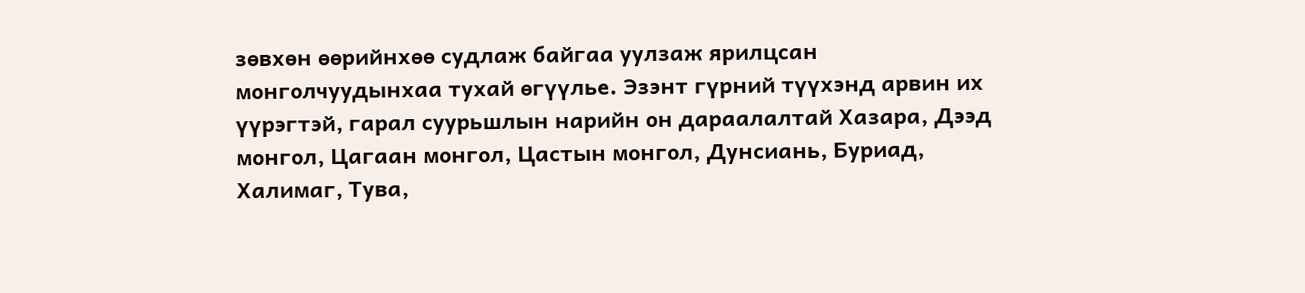зөвхөн өөрийнхөө судлаж байгаа уулзаж ярилцсан монголчуудынхаа тухай өгүүлье. Эзэнт гүрний түүхэнд арвин их үүрэгтэй, гарал суурьшлын нарийн он дараалалтай Хазара, Дээд монгол, Цагаан монгол, Цастын монгол, Дунсиань, Буриад, Халимаг, Тува,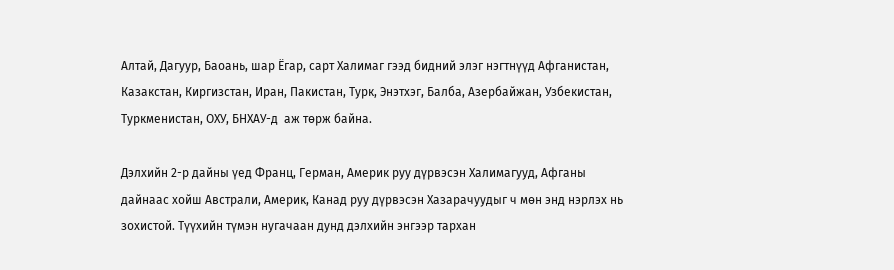Алтай, Дагуур, Баоань, шар Ёгар, сарт Халимаг гээд бидний элэг нэгтнүүд Афганистан, Казакстан, Киргизстан, Иран, Пакистан, Турк, Энэтхэг, Балба, Азербайжан, Узбекистан, Туркменистан, ОХУ, БНХАУ-д  аж төрж байна.

Дэлхийн 2-р дайны үед Франц, Герман, Америк руу дүрвэсэн Халимагууд, Афганы дайнаас хойш Австрали, Америк, Канад руу дүрвэсэн Хазарачуудыг ч мөн энд нэрлэх нь зохистой. Түүхийн түмэн нугачаан дунд дэлхийн энгээр тархан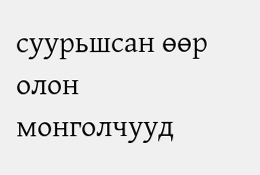суурьшсан өөр олон монголчууд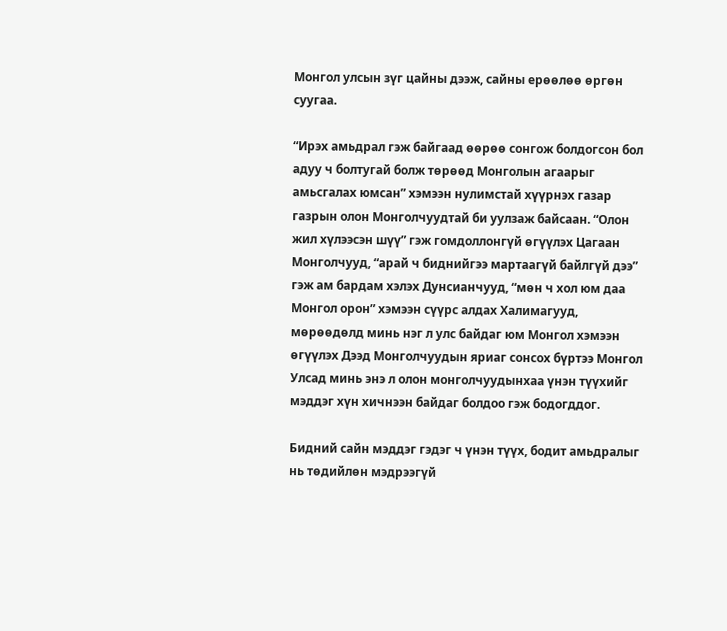Монгол улсын зүг цайны дээж, сайны ерөөлөө өргөн суугаа.

“Ирэх амьдрал гэж байгаад өөрөө сонгож болдогсон бол адуу ч болтугай болж төрөөд Монголын агаарыг амьсгалах юмсан” хэмээн нулимстай хүүрнэх газар газрын олон Монголчуудтай би уулзаж байсаан. “Олон жил хүлээсэн шүү” гэж гомдоллонгүй өгүүлэх Цагаан Монголчууд, “арай ч биднийгээ мартаагүй байлгүй дээ” гэж ам бардам хэлэх Дунсианчууд, “мөн ч хол юм даа Монгол орон” хэмээн сүүрс алдах Халимагууд, мөрөөдөлд минь нэг л улс байдаг юм Монгол хэмээн өгүүлэх Дээд Монголчуудын яриаг сонсох бүртээ Монгол Улсад минь энэ л олон монголчуудынхаа үнэн түүхийг мэддэг хүн хичнээн байдаг болдоо гэж бодогддог.

Бидний сайн мэддэг гэдэг ч үнэн түүх, бодит амьдралыг нь төдийлөн мэдрээгүй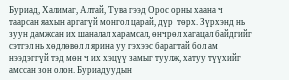Буриад, Халимаг, Алтай, Тува гээд Орос орны хаана ч таарсан яахын аргагүй монгол царай, дүр  төрх. Зүрхэнд нь зуун дамжсан их шаналал харамсал, өнчрөл хагацал байдгийг сэтгэл нь хөдлөвөл л ярина уу гэхээс барагтай бол ам нээдэггүй тэд мөн ч их хэцүү замыг туулж, хатуу түүхийг амссан зон олон. Буриадуудын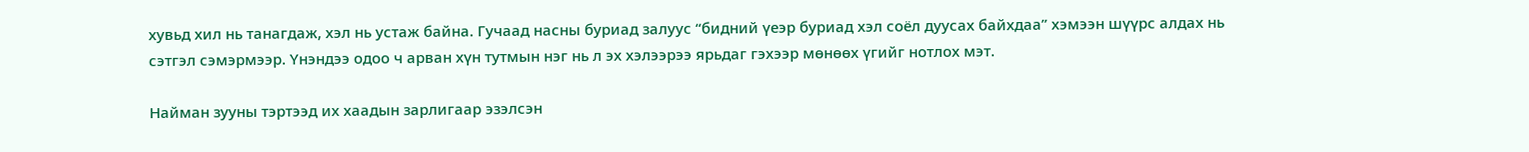хувьд хил нь танагдаж, хэл нь устаж байна. Гучаад насны буриад залуус “бидний үеэр буриад хэл соёл дуусах байхдаа” хэмээн шүүрс алдах нь сэтгэл сэмэрмээр. Үнэндээ одоо ч арван хүн тутмын нэг нь л эх хэлээрээ ярьдаг гэхээр мөнөөх үгийг нотлох мэт.

Найман зууны тэртээд их хаадын зарлигаар эзэлсэн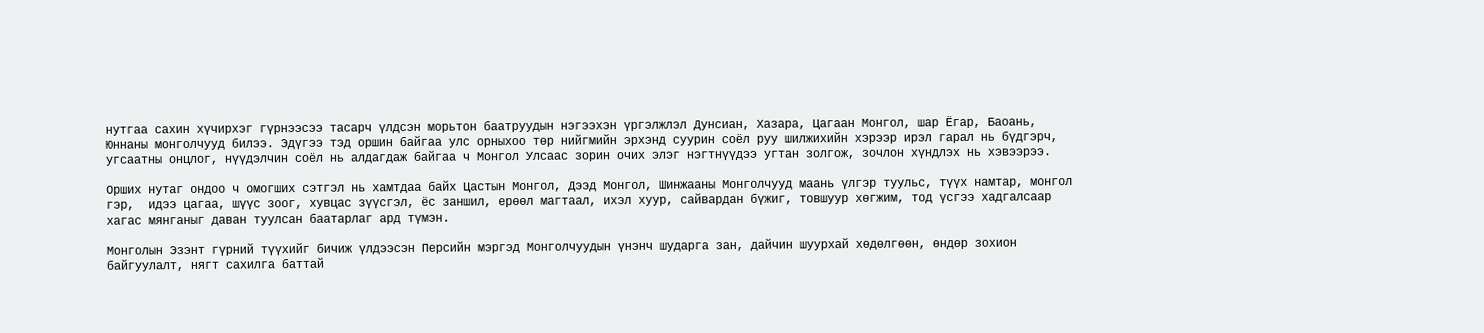нутгаа сахин хүчирхэг гүрнээсээ тасарч үлдсэн морьтон баатруудын нэгээхэн үргэлжлэл Дунсиан, Хазара, Цагаан Монгол, шар Ёгар, Баоань, Юннаны монголчууд билээ. Эдүгээ тэд оршин байгаа улс орныхоо төр нийгмийн эрхэнд суурин соёл руу шилжихийн хэрээр ирэл гарал нь бүдгэрч, угсаатны онцлог, нүүдэлчин соёл нь алдагдаж байгаа ч Монгол Улсаас зорин очих элэг нэгтнүүдээ угтан золгож, зочлон хүндлэх нь хэвээрээ.

Орших нутаг ондоо ч омогших сэтгэл нь хамтдаа байх Цастын Монгол, Дээд Монгол, Шинжааны Монголчууд маань үлгэр туульс, түүх намтар, монгол гэр,  идээ цагаа, шүүс зоог, хувцас зүүсгэл, ёс заншил, ерөөл магтаал, ихэл хуур, сайвардан бүжиг, товшуур хөгжим, тод үсгээ хадгалсаар хагас мянганыг даван туулсан баатарлаг ард түмэн.

Монголын Эзэнт гүрний түүхийг бичиж үлдээсэн Персийн мэргэд Монголчуудын үнэнч шударга зан, дайчин шуурхай хөдөлгөөн, өндөр зохион байгуулалт, нягт сахилга баттай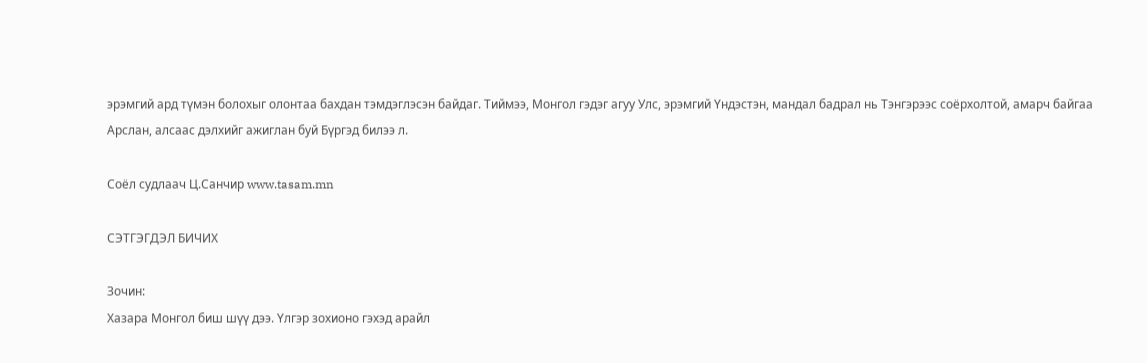эрэмгий ард түмэн болохыг олонтаа бахдан тэмдэглэсэн байдаг. Тиймээ, Монгол гэдэг агуу Улс, эрэмгий Үндэстэн, мандал бадрал нь Тэнгэрээс соёрхолтой, амарч байгаа Арслан, алсаас дэлхийг ажиглан буй Бүргэд билээ л.

Соёл судлаач Ц.Санчир www.tasam.mn

СЭТГЭГДЭЛ БИЧИХ

Зочин:
Хазара Монгол биш шүү дээ. Үлгэр зохионо гэхэд арайл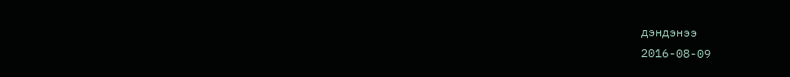дэндэнээ
2016-08-09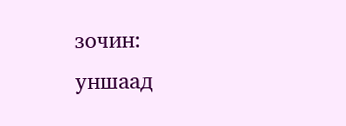зочин:
уншаад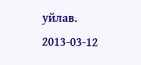уйлав.
2013-03-12